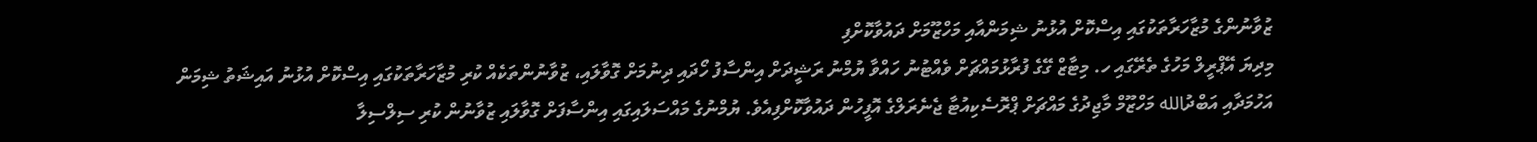ޒުވާނުންގެ މުޒާހަރާތަކުގައި އިސްކޮށް އުޅުނު ޝިމަންއާއި މަހްޒޫމަށް ދައުވާކޮށްފި
މިދިޔަ އޭޕްރީލް މަހުގެ ތެރޭގައި ހ. މިޓާޒް ގޭގެ ފުރާޅުމައްޗަށް ވެއްޓުނު ހައްވާ ޔުމްނު ރަޝީދަށް އިންސާފު ހޯދައި ދިނުމަށް ގޮވާލައި، ޒުވާނުންތަކެއް ކުރި މުޒާހަރާތަކުގައި އިސްކޮށް އުޅުނު އައިޝަތު ޝިމަން އަހުމަދާއި އަބްދުالله މަހްޒޫމް މާޖިދުގެ މައްޗަށް ޕްރޮސެކިއުޓާ ޖެނެރަލްގެ އޮފީހުން ދައުވާކޮށްފިއެވެ. ޔުމްނުގެ މައްސަލައިގައި އިންސާފަށް ގޮވާލައި ޒުވާނުން ކުރި ސިލްސިލާ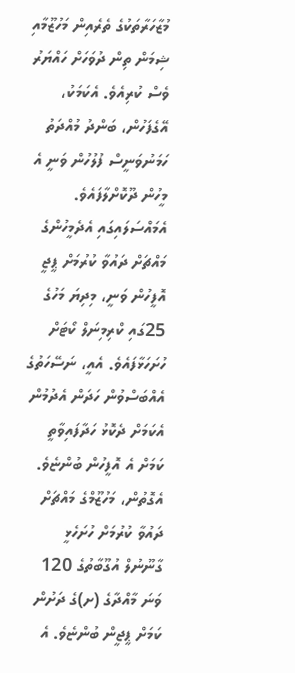މުޒާހަރާތަކުގެ ތެރެއިން މަހުޒޫމާއި ޝިމަން ތިން ދުވަހަށް ހައްޔަރު ވެސް ކުރިއެވެ. އެކަމަކު، އޭގެފަހުން، ބަންދު މުއްދަތު ހަމަނުވަނީސް ފުލުހުން ވަނީ އެ މީހުން ދޫކޮށްލާފައެވެ. އެމައްސަލައިގައި އެދެމީހުންގެ މައްޗަށް ދައުވާ ކުރުމަށް ޕީޖީ އޮފީހުން ވަނީ، މިދިޔަ މަހުގެ 25ގައި ކްރިމިނަލް ކޯޓަށް ހުށަހަޅާފައެވެ. އެއީ، ނަސޭހަތުގެ އެއްބަސްވުން ހަދަން އެދުމުން އެކަމަށް ދެކޮޅު ހަދާފައިވާތީ ކަމަށް އެ އޮފީހުން ބުންޏެވެ. އެގޮތުން، މަހުޒޫމްގެ މައްޗަށް ދައުވާ ކުރުމަށް ހުށަހެޅީ ގާނޫނުލް އުގޫބާތުގެ 120 ވަނަ މާއްދާގެ (ށ)ގެ ދަށުން ކަމަށް ޕީޖީން ބުންޏެވެ. އެ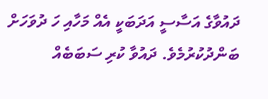ދައުވާގެ އަސާސީ އަދަބަކީ އެއް މަހާއި ހަ ދުވަހަށް ބަންދުކުރުމެވެ. ދައުވާ ކުރި ސަބަބެއް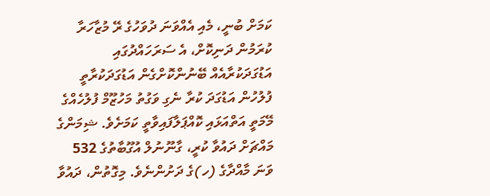ކަމަށް ބުނީ، މެއި އެއްވަނަ ދުވަހުގެ ރޭ މުޒާހަރާ ކުރަމުން ދަނިކޮށް، އެ ސަރަހައްދުގައި އަޑުގަދަކުރާއެއް ބޭނުންކޮށްގެން އަޑުގަދަކުރާތީ ފުލުހުން އަޑުގަދަ ކުރާ ނެގި ވަގުތު މަހުޒޫމް ފުލުހެއްގެ މޭމަތީ އަތްއަޅައި ކޮއްޕަލާފައިވާތީ ކަމަށެވެ. ޝިމަންގެ މައްޗަށް ދައުވާ ކުރީ، ގާނޫނުލް އުގޫބާތުގެ 532 ވަނަ މާއްދާގެ (ހ)ގެ ދަށުންނެވެ. މިގޮތުން، ދައުވާ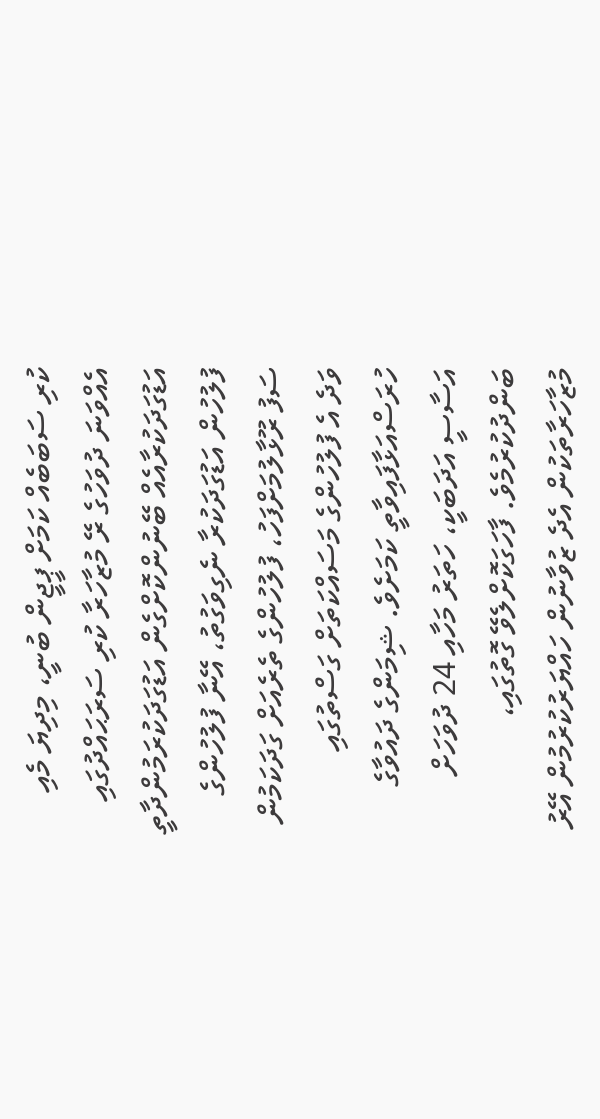ކުރި ސަބަބެއް ކަމަށް ޕީޖީން ބުނީ، މިދިޔަ މެއި އެއްވަނަ ދުވަހުގެ ރޭ މުޒާހަރާ ކުރި ސަރަޙައްދުގައި އަޑުގަދަކުރާއެއް ބޭނުންކޮށްގެން އަޑުގަދަކުރަމުންދާތީ ފުލުހުން އަޑުގަދަކުރާ ނެގިވަގުތު، އޭނާ ފުލުހުންގެ ސަފު ރޫޅާލުމަށްފަހު، ފުލުހުންގެ ތެރެއަށް ގަދަކަމުން ވަދެ އެ ފުލުހުންގެ މަސައްކަތަށް ގަސްތުގައި ހުރަސްއަޅާފައިވާތީ ކަމަށެވެ. ޝިމަންގެ ދައުވާގެ އަސާސީ އަދަބަކީ، ހަތަރު މަހާއި 24 ދުވަހަށް ބަންދުކުރުމެވެ. ފާހަގަކޮށްލެވޭ ގޮތުގައި، މުޒާހަރާތަކުން އެދެ ޒުވާނުން ހައްޔަރުކުރުމުން އޭރު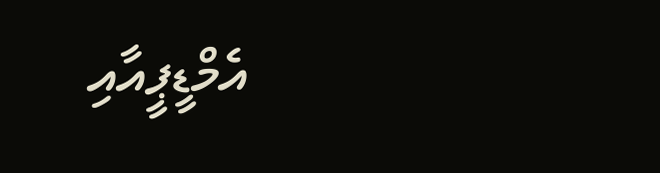އެމްޑީޕީއާއި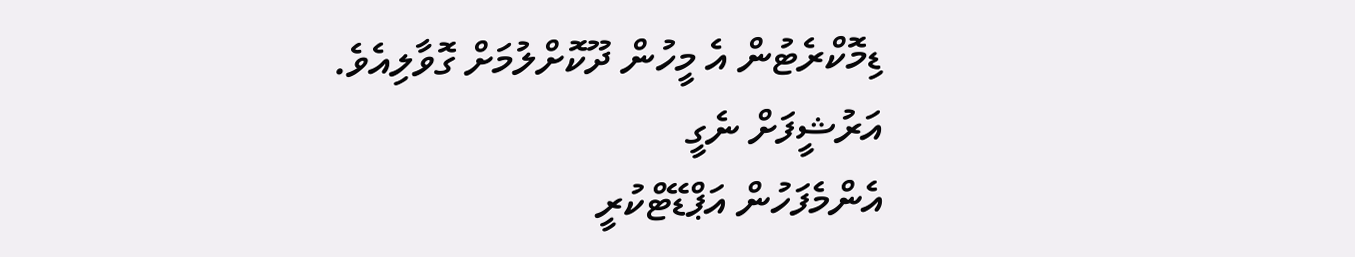ޑިމޮކްރެޓުން އެ މީހުން ދޫކޮށްލުމަށް ގޮވާލިއެވެ.
އަރުޝީފަށް ނެގީ
އެންމެފަހުން އަޕްޑޭޓްކުރީ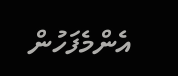އެންމެފަހުން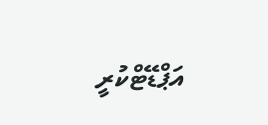އަޕްޑޭޓްކުރީ